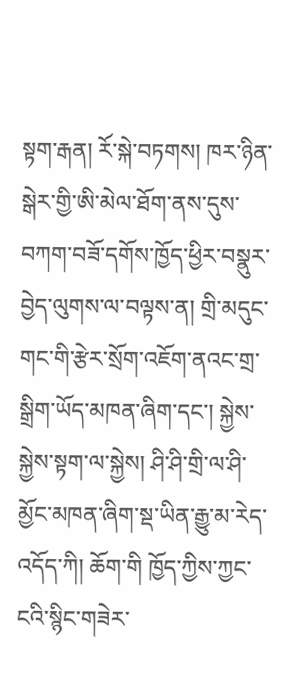སྟག་རྒན། རོ་སྐེ་བཏགས། ཁར་ཉིན་སྒེར་གྱི་ཨི་མེལ་ཐོག་ནས་དུས་བཀག་བཟོ་དགོས་ཁྱོད་ཕྱིར་བསྣུར་བྱེད་ལུགས་ལ་བལྟས་ན། གྲི་མདུང་གང་གི་རྩེར་སྲོག་འཇོག་ནའང་གྲ་སྒྲིག་ཡོད་མཁན་ཞིག་དང་། སྐྱེས་སྐྱེས་སྟག་ལ་སྐྱེས། ཤི་ཤི་གྲི་ལ་ཤི་མྱོང་མཁན་ཞིག་སྡ་ཡིན་རྒྱུ་མ་རེད་འདོད་ཀི། ཆོག་གི ཁྱོད་ཀྱིས་ཀྱང་ངའི་སྙིང་གཟེར་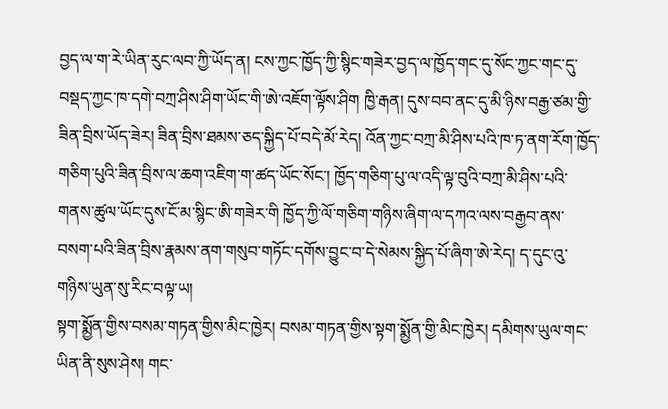བྱད་ལ་ག་རེ་ཡིན་རུང་ལབ་ཀྱི་ཡོད་ན། ངས་ཀྱང་ཁྱོད་ཀྱི་སྙིང་གཟེར་བྱད་ལ་ཁྱོད་གང་དུ་སོང་ཀྱང་གང་དུ་བསྡད་ཀྱང་ཁ་དགེ་བཀྲ་ཤིས་ཤིག་ཡོང་གི་ཨེ་འཇོག་ལྟོས་ཤིག ཁྱི་རྒན། དུས་བབ་ནང་དུ་མི་ཉིས་བརྒྱ་ཙམ་གྱི་ཟིན་བྲིས་ཡོད་ཟེར། ཟིན་བྲིས་ཐམས་ཅད་སྐྱིད་པོ་བདེ་མོ་རེད། འོན་ཀྱང་བཀྲ་མི་ཤིས་པའི་ཁ་ཏ་ནག་རོག་ཁྱོད་གཅིག་པུའི་ཟིན་བྲིས་ལ་ཆག་འཇིག་ག་ཚད་ཡོང་སོང་། ཁྱོད་གཅིག་པུ་ལ་འདི་ལྟ་བུའི་བཀྲ་མི་ཤིས་པའི་གནས་ཚུལ་ཡོང་དུས་ངོ་མ་སྙིང་ཨི་གཟེར་གི ཁྱོད་ཀྱི་ལོ་གཅིག་གཉིས་ཞིག་ལ་དཀའ་ལས་བརྒྱབ་ནས་བསག་པའི་ཟིན་བྲིས་རྣམས་ནག་གསུབ་གཏོང་དགོས་བྱུང་བ་དེ་སེམས་སྐྱིད་པོ་ཞིག་ཨེ་རེད། ད་དུང་འུ་གཉིས་ཡུན་སུ་རིང་བལྟ་ཡ།
སྟག་སྨྱོན་གྱིས་བསམ་གཏན་གྱིས་མིང་ཁྱེར། བསམ་གཏན་གྱིས་སྟག་སྨྱོན་གྱི་མིང་ཁྱེར། དམིགས་ཡུལ་གང་ཡིན་ནི་སུས་ཤེས། གང་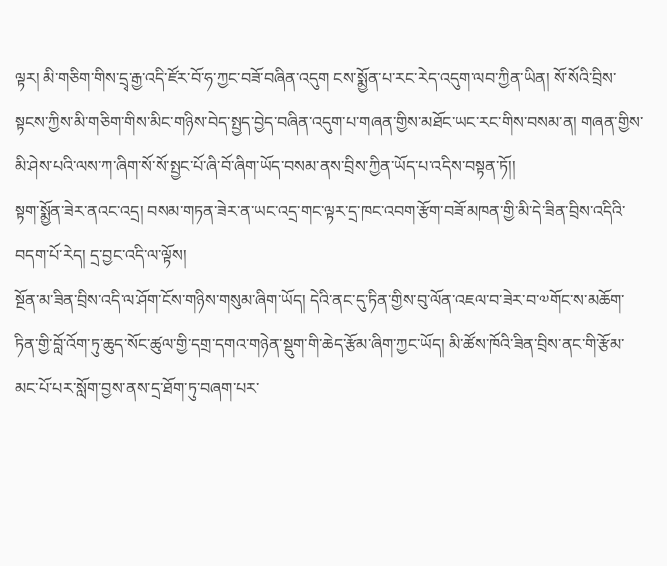ལྟར། མི་གཅིག་གིས་དྲྭ་རྒྱ་འདི་ཛོར་བོ་ཧ་ཀྱང་བཟོ་བཞིན་འདུག ངས་སྨྱོན་པ་རང་རེད་འདུག་ལབ་ཀྱིན་ཡིན། སོ་སོའི་བྲིས་སྟངས་ཀྱིས་མི་གཅིག་གིས་མིང་གཉིས་བེད་སྤྱད་བྱེད་བཞིན་འདུག་པ་གཞན་གྱིས་མཐོང་ཡང་རང་གིས་བསམ་ན། གཞན་གྱིས་མི་ཤེས་པའི་ལས་ཀ་ཞིག་སོ་སོ་སྤྱང་པོ་ཞི་བོ་ཞིག་ཡོད་བསམ་ནས་བྲིས་ཀྱིན་ཡོད་པ་འདིས་བསྟན་ཏོ།།
སྟག་སྨྱོན་ཟེར་ནའང་འདྲ། བསམ་གཏན་ཟེར་ན་ཡང་འདྲ་གང་ལྟར་དྲ་ཁང་འབག་རྩོག་བཟོ་མཁན་གྱི་མི་དེ་ཟིན་བྲིས་འདིའི་བདག་པོ་རེད། དྲ་བྱང་འདི་ལ་ལྟོས།
སྔོན་མ་ཟིན་བྲིས་འདི་ལ་ཤོག་ངོས་གཉིས་གསུམ་ཞིག་ཡོད། དེའི་ནང་དུ་ཏིན་གྱིས་བུ་ལོན་འཇལ་བ་ཟེར་བ་༧གོང་ས་མཆོག་ཏིན་གྱི་བློ་འོག་ཏུ་ཆུད་སོང་ཚུལ་གྱི་དགྲ་དགའ་གཉེན་སྡུག་གི་ཆེད་རྩོམ་ཞིག་ཀྱང་ཡོད། མི་ཚོས་ཁོའི་ཟིན་བྲིས་ནང་གི་རྩོམ་མང་པོ་པར་སློག་བྱས་ནས་དྲ་ཐོག་ཏུ་བཞག་པར་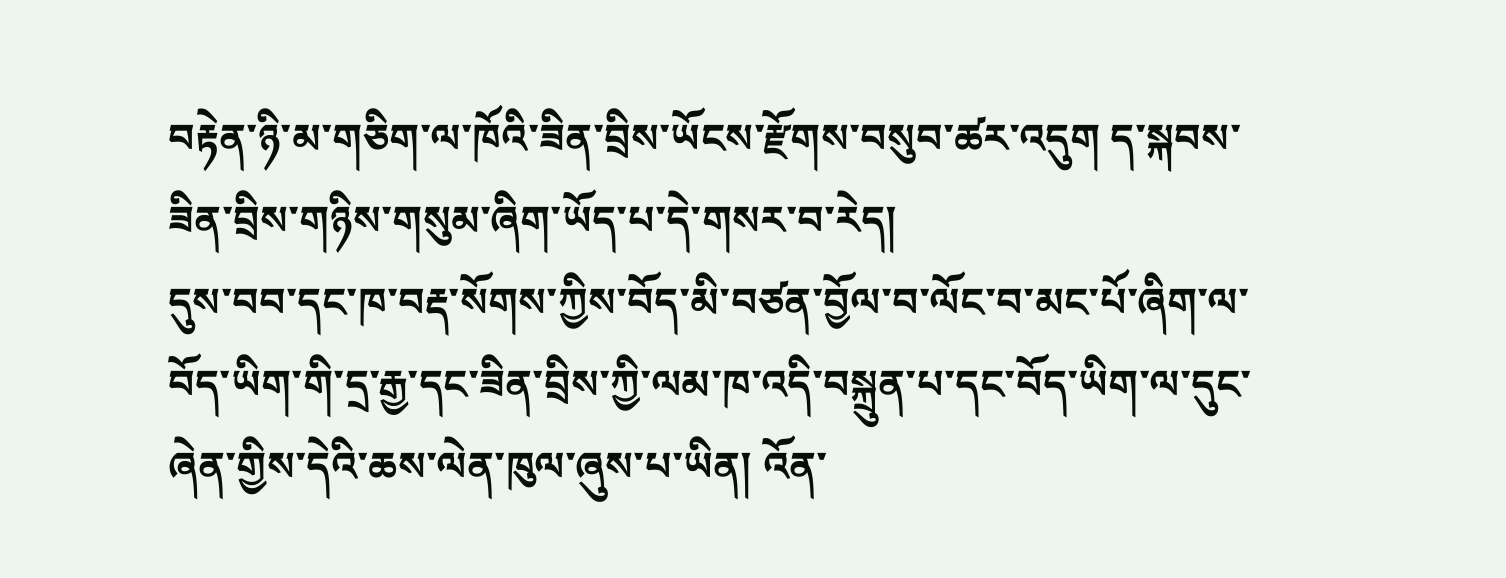བརྟེན་ཉི་མ་གཅིག་ལ་ཁོའི་ཟིན་བྲིས་ཡོངས་རྫོགས་བསུབ་ཚར་འདུག ད་སྐབས་ཟིན་བྲིས་གཉིས་གསུམ་ཞིག་ཡོད་པ་དེ་གསར་བ་རེད།
དུས་བབ་དང་ཁ་བརྡ་སོགས་ཀྱིས་བོད་མི་བཙན་བྱོལ་བ་ལོང་བ་མང་པོ་ཞིག་ལ་བོད་ཡིག་གི་དྲ་རྒྱ་དང་ཟིན་བྲིས་ཀྱི་ལམ་ཁ་འདི་བསྐྲུན་པ་དང་བོད་ཡིག་ལ་དུང་ཞེན་གྱིས་དེའི་ཆས་ལེན་ཁུལ་ཞུས་པ་ཡིན། འོན་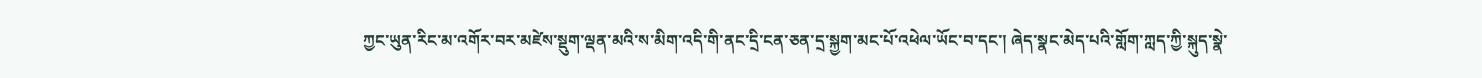ཀྱང་ཡུན་རིང་མ་འགོར་བར་མཛེས་སྡུག་ལྡན་མའི་ས་མིག་འདི་གི་ནང་དྲི་ངན་ཅན་དྲ་སྐྱག་མང་པོ་འཕེལ་ཡོང་བ་དང་། ཞེད་སྣང་མེད་པའི་གློག་ཀླད་ཀྱི་སྐུད་སྣེ་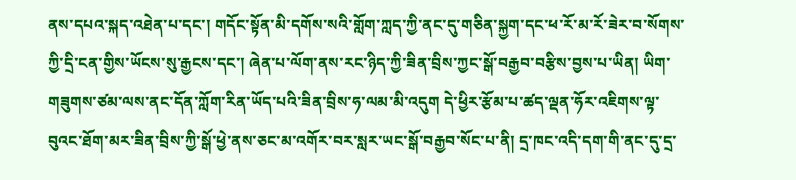ནས་དཔའ་སྐད་འཐེན་པ་དང་། གདོང་སྟོན་མི་དགོས་སའི་གློག་ཀླད་ཀྱི་ནང་དུ་གཅིན་སྐྱག་དང་ཕ་རོ་མ་རོ་ཟེར་བ་སོགས་ཀྱི་དྲི་ངན་གྱིས་ཡོངས་སུ་རྒྱངས་དང་། ཞེན་པ་ལོག་ནས་རང་ཉིད་ཀྱི་ཟིན་བྲིས་ཀྱང་སྒོ་བརྒྱབ་བརྩིས་བྱས་པ་ཡིན། ཡིག་གཟུགས་ཙམ་ལས་ནང་དོན་ཀློག་རིན་ཡོད་པའི་ཟིན་བྲིས་ཧ་ལམ་མི་འདུག དེ་ཕྱིར་རྩོམ་པ་ཚད་ལྡན་ཧོར་འཇིགས་ལྟ་བུའང་ཐོག་མར་ཟིན་བྲིས་ཀྱི་སྒོ་ཕྱེ་ནས་ཅང་མ་འགོར་བར་སླར་ཡང་སྒོ་བརྒྱབ་སོང་པ་ནི། དྲ་ཁང་འདི་དག་གི་ནང་དུ་དྲ་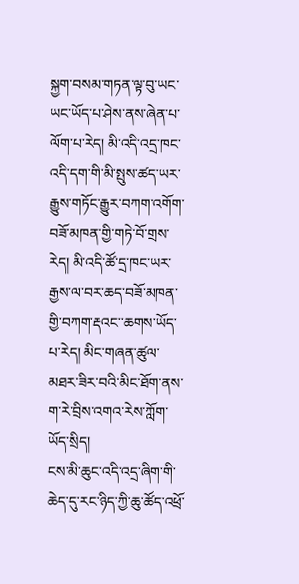སྐྱག་བསམ་གཏན་ལྟ་བུ་ཡང་ཡང་ཡོད་པ་ཤེས་ནས་ཞེན་པ་ལོག་པ་རེད། མི་འདི་འདྲ་ཁང་འདི་དག་གི་མི་སྤུས་ཚད་ཡར་རྒྱུས་གཏོང་རྒྱུར་བཀག་འགོག་བཟོ་མཁན་གྱི་གཏེ་བོ་གྲས་རེད། མི་འདི་ཚོ་དྲ་ཁང་ཡར་རྒྱས་ལ་བར་ཆད་བཟོ་མཁན་གྱི་བཀག་རྡའང་་ཆགས་ཡོད་པ་རེད། མིང་གཞན་ཚུལ་མཐར་ཟིར་བའི་མིང་ཐོག་ནས་ག་རེ་བྲིས་འགའ་རེས་ཀློག་ཡོད་སྲིད།
ངས་མི་ཆུང་འདི་འདྲ་ཞིག་གི་ཆེད་དུ་རང་ཉིད་ཀྱི་ཆུ་ཚོད་འཕྲོ་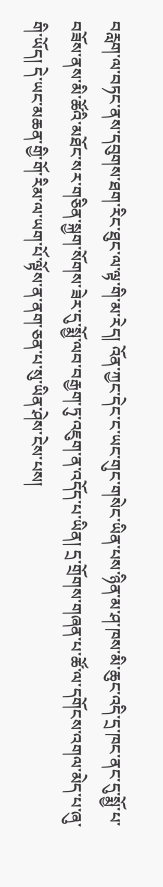བརླག་ལ་བཏང་ནས་དབུགས་ཐག་རིང་ཐུང་ལ་ལྟ་གི་མ་རེད། འོན་ཀྱང་དེང་ང་ཡང་གུང་གསེང་ཡིན་པས་ཉིན་མ་ཤ་ཁས་མི་ཆུང་འདི་དྲ་ཁང་ནང་དུ་སྨྱོ་པ་བཟོས་ནས་མི་ཚོའི་མཐོང་སར་གཅིན་སྐྱག་སོགས་ཟེར་དུ་སྨྱོ་ལབ་བརྒྱག་ཏུ་འཇུག་ན་འདོད་པ་ཡིན། དྲ་གྲོགས་གཞན་པ་ཚོ་ལ་དགོངས་འགལ་མེད་པ་ཞུ་གི་ཡོད། དེ་ཡང་མཆན་གྱི་གོ་རིམ་ལ་ཡག་པོ་ལྟོས་ན་ནག་ཅན་པ་སུ་ཡིན་ཤེས་ངེས་པས།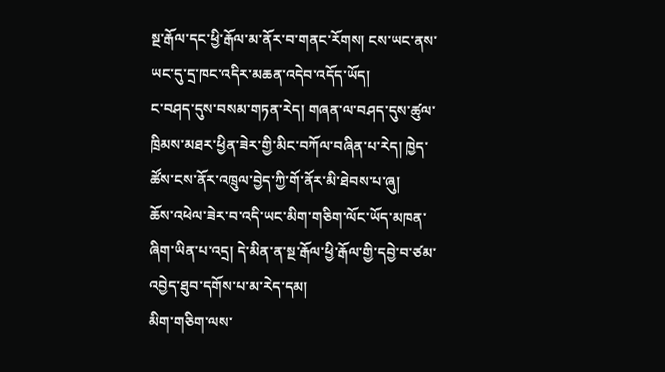སྔ་རྒོལ་དང་ཕྱི་རྒོལ་མ་ནོར་བ་གནང་རོགས། ངས་ཡང་ནས་ཡང་དུ་དྲ་ཁང་འདིར་མཆན་འདེབ་འདོད་ཡོད།
ང་བཤད་དུས་བསམ་གཏན་རེད། གཞན་ལ་བཤད་དུས་ཚུལ་ཁྲིམས་མཐར་ཕྱིན་ཟེར་གྱི་མིང་བཀོལ་བཞིན་པ་རེད། ཁྱེད་ཚོས་ངས་ནོར་འཁྲུལ་བྱེད་ཀྱི་གོ་ནོར་མི་ཐེབས་པ་ཞུ།
ཆོས་འཕེལ་ཟེར་བ་འདི་ཡང་མིག་གཅིག་ལོང་ཡོད་མཁན་ཞིག་ཡིན་པ་འདྲ། དེ་མིན་ན་སྔ་རྒོལ་ཕྱི་རྒོལ་གྱི་དབྱེ་བ་ཙམ་འབྱེད་ཐུབ་དགོས་པ་མ་རེད་དམ།
མིག་གཅིག་ལས་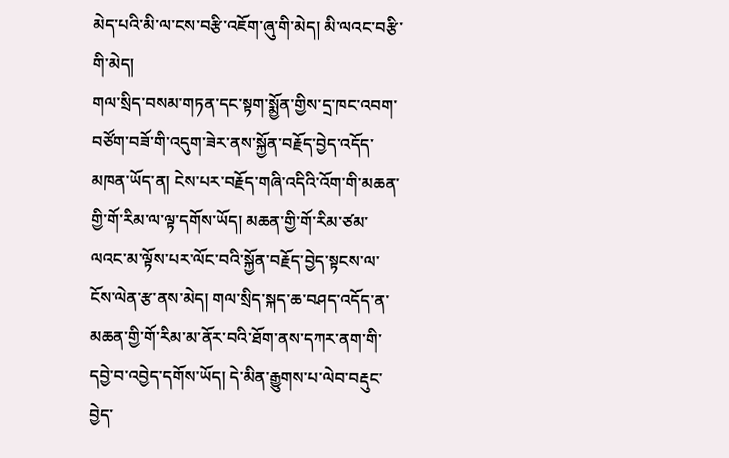མེད་པའི་མི་ལ་ངས་བརྩི་འཇོག་ཞུ་གི་མེད། མི་ལའང་བརྩི་གི་མེད།
གལ་སྲིད་བསམ་གཏན་དང་སྟག་སྨྱོན་གྱིས་དྲ་ཁང་འབག་བཙོག་བཟོ་གི་འདུག་ཟེར་ནས་སྐྱོན་བརྗོད་བྱེད་འདོད་མཁན་ཡོད་ན། ངེས་པར་བརྗོད་གཞི་འདིའི་འོག་གི་མཆན་གྱི་གོ་རིམ་ལ་ལྟ་དགོས་ཡོད། མཆན་གྱི་གོ་རིམ་ཙམ་ལའང་མ་ལྟོས་པར་ལོང་བའི་སྐྱོན་བརྗོད་བྱེད་སྟངས་ལ་ངོས་ལེན་རྩ་ནས་མེད། གལ་སྲིད་སྐད་ཆ་བཤད་འདོད་ན་མཆན་གྱི་གོ་རིམ་མ་ནོར་བའི་ཐོག་ནས་དཀར་ནག་གི་དབྱེ་བ་འབྱེད་དགོས་ཡོད། དེ་མིན་རྒྱུགས་པ་ལེབ་བརྡུང་བྱེད་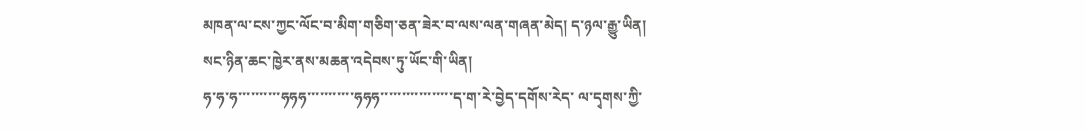མཁན་ལ་ངས་ཀྱང་ལོང་བ་མིག་གཅིག་ཅན་ཟེར་བ་ལས་ལན་གཞན་མེད། ད་ཉལ་རྒྱུ་ཡིན། སང་ཉིན་ཆང་ཁྱེར་ནས་མཆན་འདེབས་ཏུ་ཡོང་གི་ཡིན།
ཧ་ཧ་ཧ་་་་་་་་་་ཧཧཧ་་་་་་་་་་་ཧཧཧ་་་་་་་་་་་་་་་་་ད་ག་རེ་བྱེད་དགོས་རེད་ ལ་དྭགས་ཀྱི་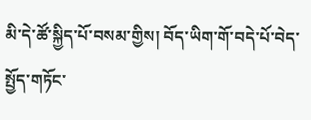མི་དེ་ཚོ་སྐྱིད་པོ་བསམ་གྱིས། བོད་ཡིག་གོ་བདེ་པོ་བེད་སྤྱོད་གཏོང་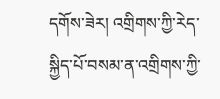དགོས་ཟེར། འགྲིགས་ཀྱི་རེད་ སྐྱིད་པོ་བསམ་ན་འགྲིགས་ཀྱི་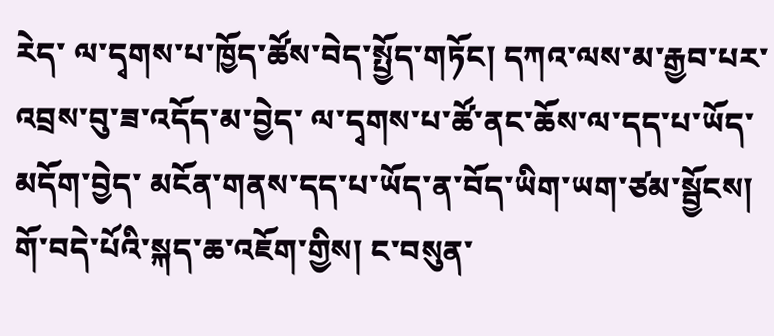རེད་ ལ་དྭགས་པ་ཁྱོད་ཚོས་བེད་སྤྱོད་གཏོང། དཀའ་ལས་མ་རྒྱབ་པར་འབྲས་བུ་ཟ་འདོད་མ་བྱེད་ ལ་དྭགས་པ་ཚོ་ནང་ཆོས་ལ་དད་པ་ཡོད་མདོག་བྱེད་ མངོན་གནས་དད་པ་ཡོད་ན་བོད་ཡིག་ཡག་ཙམ་སྦྱོངས། གོ་བདེ་པོའི་སྐད་ཆ་འཇོག་གྱིས། ང་བསུན་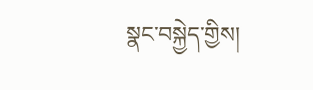སྣང་བསྐྱེད་གྱིས།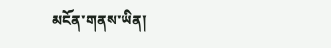མངོན་གནས་ཡིན།